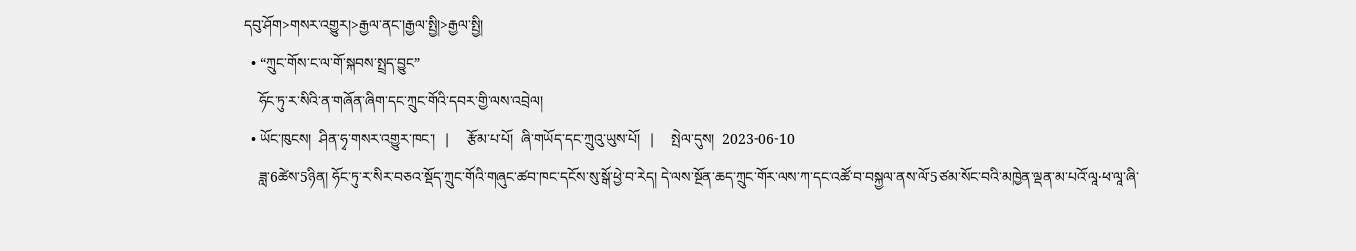དབུ་ཤོག>གསར་འགྱུར།>རྒྱལ་ནང་།རྒྱལ་སྤྱི།>རྒྱལ་སྤྱི།
  • “ཀྲུང་གོས་ང་ལ་གོ་སྐབས་སྤྲད་བྱུང”
    ཧོང་ཏུ་ར་སིའི་ན་གཞོན་ཞིག་དང་ཀྲུང་གོའི་དབར་གྱི་ལས་འབྲེལ།
  • ཡོང་ཁུངས།  ཤིན་ཧྭ་གསར་འགྱུར་ཁང་།   |     རྩོམ་པ་པོ།  ཞི་གཡོད་དང་ཀྲུའུ་ཡུས་པོ།   |     སྤེལ་དུས།  2023-06-10
    ཟླ་6ཚེས་5ཉིན། ཧོང་ཏུ་ར་སིར་བཅའ་སྡོད་ཀྲུང་གོའི་གཞུང་ཚབ་ཁང་དངོས་སུ་སྒོ་ཕྱེ་བ་རེད། དེ་ལས་སྔོན་ཆད་ཀྲུང་གོར་ལས་ཀ་དང་འཚོ་བ་བསྐྱལ་ནས་ལོ་5ཙམ་སོང་བའི་མཁྱེན་ལྡན་མ་པའོ་ལཱ·ཕ་ལཱ་ཞི་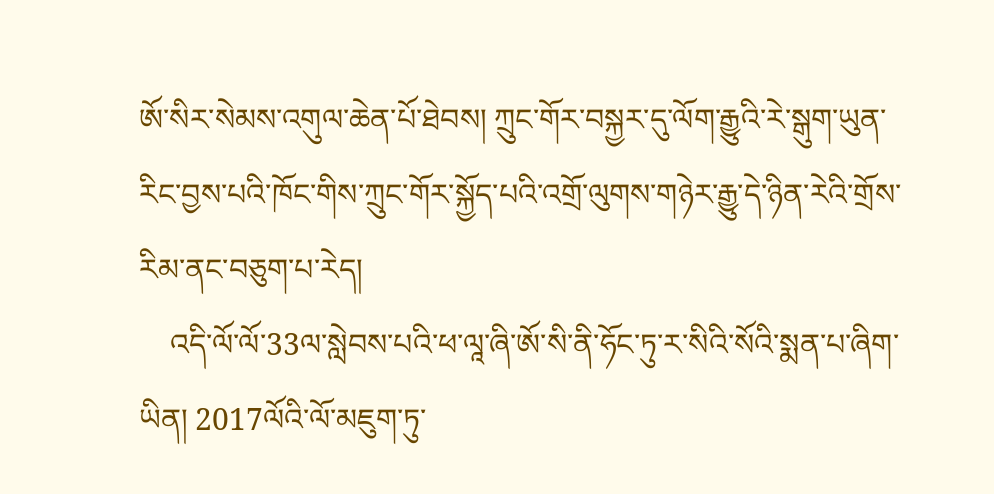ཨོ་སིར་སེམས་འགུལ་ཆེན་པོ་ཐེབས། ཀྲུང་གོར་བསྐྱར་དུ་ལོག་རྒྱུའི་རེ་སྒུག་ཡུན་རིང་བྱས་པའི་ཁོང་གིས་ཀྲུང་གོར་སྐྱོད་པའི་འགྲོ་ལུགས་གཉེར་རྒྱུ་དེ་ཉིན་རེའི་གྲོས་རིམ་ནང་བཅུག་པ་རེད།
    འདི་ལོ་ལོ་33ལ་སླེབས་པའི་ཕ་ལཱ་ཞི་ཨོ་སི་ནི་ཧོང་ཏུ་ར་སིའི་སོའི་སྨན་པ་ཞིག་ཡིན། 2017ལོའི་ལོ་མཇུག་ཏུ་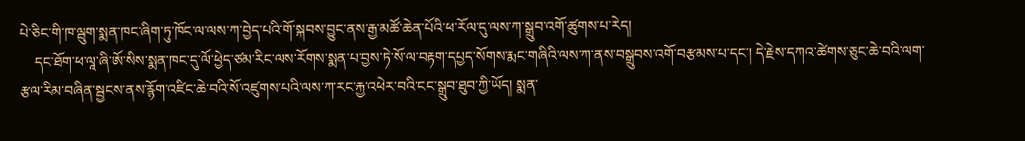པེ་ཅིང་གི་ཁ་ལྦུག་སྨན་ཁང་ཞིག་ཏུ་ཁོང་ལ་ལས་ཀ་བྱེད་པའི་གོ་སྐབས་བྱུང་ནས་རྒྱ་མཚོ་ཆེན་པོའི་ཕ་རོལ་དུ་ལས་ཀ་སྒྲུབ་འགོ་ཚུགས་པ་རེད།
    དང་ཐོག་ཕ་ལཱ་ཞི་ཨོ་སིས་སྨན་ཁང་དུ་ལོ་ཕྱེད་ཙམ་རིང་ལས་རོགས་སྨན་པ་བྱས་ཏེ་སོ་ལ་བརྟག་དཔྱད་སོགས་རྨང་གཞིའི་ལས་ཀ་ནས་བསྒྲུབས་འགོ་བརྩམས་པ་དང་། དེ་རྗེས་དཀའ་ཚེགས་ཅུང་ཆེ་བའི་ལག་རྩལ་རིམ་བཞིན་སྦྱངས་ནས་རྙོག་འཛིང་ཆེ་བའི་སོ་འཛུགས་པའི་ལས་ཀ་རང་རྐྱ་འཕེར་བའི་ངང་སྒྲུབ་ཐུབ་ཀྱི་ཡོད། སྨན་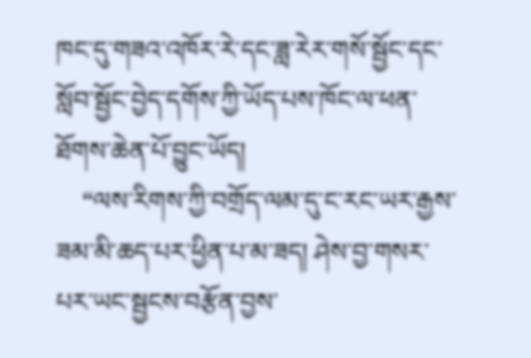ཁང་དུ་གཟའ་འཁོར་རེ་དང་ཟླ་རེར་གསོ་སྦྱོང་དང་སློབ་སྦྱོང་བྱེད་དགོས་ཀྱི་ཡོད་པས་ཁོང་ལ་ཕན་ཐོགས་ཆེན་པོ་བྱུང་ཡོད།
    “ལས་རིགས་ཀྱི་བགྲོད་ལམ་དུ་ང་རང་ཡར་རྒྱས་ཟམ་མི་ཆད་པར་ཕྱིན་པ་མ་ཟད། ཤེས་བྱ་གསར་པར་ཡང་སྦྱངས་བརྩོན་བྱས་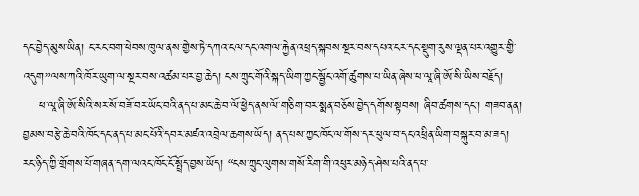དང་བྱེད་མུས་ཡིན། ང་རང་བག་ཕེབས་ཁུལ་ནས་གྱེས་ཏེ་དཀའ་ངལ་དང་འགལ་རྐྱེན་འཕྲད་སྐབས་སྔར་བས་དཔའ་ངར་དང་སྡུག་རུས་ལྡན་པར་འགྱུར་གྱི་འདུག”ལས་ཀའི་ཁོར་ཡུག་ལ་སྔར་བས་འཚམ་པར་བྱ་ཆེད། ངས་ཀྲུང་གོའི་སྐད་ཡིག་ཀྱང་སྦྱོང་འགོ་ཚུགས་པ་ཡིན་ཞེས་ཕ་ལཱ་ཞི་ཨོ་སི་ཡིས་བརྗོད།
    ཕ་ལཱ་ཞི་ཨོ་སིའི་སར་སོ་བཟོ་བར་ཡོང་བའི་ནད་པ་མང་ཆེ་བ་ལོ་ཕྱེད་ནས་ལོ་གཅིག་བར་སྨན་བཅོས་བྱེད་དགོས་སྟབས། ཞིབ་ཚགས་དང་། གཟབ་ནན། བྱམས་བརྩེ་ཆེ་བའི་ཁོང་དང་ནད་པ་མང་པོའི་དབར་མཛའ་འབྲེལ་ཆགས་ཡོད། ནད་པས་ཀྱང་ཁོང་ལ་གོས་དར་ཕུལ་བ་དང་འཕྲིན་ཡིག་བསྐུར་བ་མ་ཟད། རང་ཉིད་ཀྱི་གྲོགས་པོ་གཞན་དག་ལའང་ཁོང་ངོ་སྤྲོད་བྱས་ཡོད། “ངས་ཀྲུང་ལུགས་གསོ་རིག་གི་འཕུར་མཉེད་ཤེས་པའི་ནད་པ་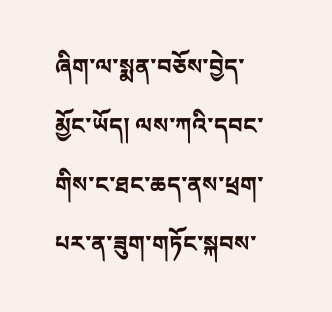ཞིག་ལ་སྨན་བཅོས་བྱེད་མྱོང་ཡོད། ལས་ཀའི་དབང་གིས་ང་ཐང་ཆད་ནས་ཕྲག་པར་ན་ཟུག་གཏོང་སྐབས་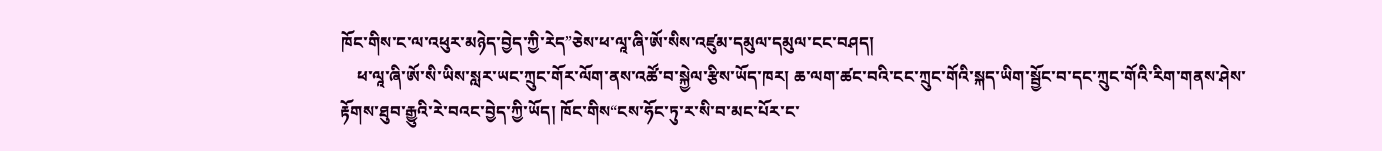ཁོང་གིས་ང་ལ་འཕུར་མཉེད་བྱེད་ཀྱི་རེད”ཅེས་ཕ་ལཱ་ཞི་ཨོ་སིས་འཛུམ་དམུལ་དམུལ་ངང་བཤད།
    ཕ་ལཱ་ཞི་ཨོ་སི་ཡིས་སླར་ཡང་ཀྲུང་གོར་ལོག་ནས་འཚོ་བ་སྐྱེལ་རྩིས་ཡོད་ཁར། ཆ་ལག་ཚང་བའི་ངང་ཀྲུང་གོའི་སྐད་ཡིག་སྦྱོང་བ་དང་ཀྲུང་གོའི་རིག་གནས་ཤེས་རྟོགས་ཐུབ་རྒྱུའི་རེ་བའང་བྱེད་ཀྱི་ཡོད། ཁོང་གིས“ངས་ཧོང་ཏུ་ར་སི་བ་མང་པོར་ང་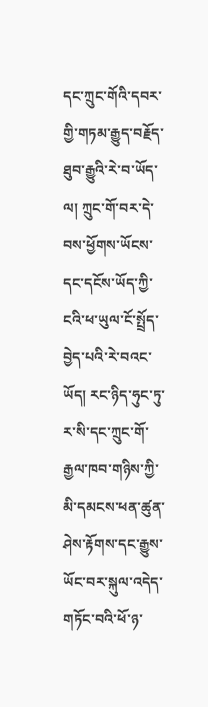དང་ཀྲུང་གོའི་དབར་གྱི་གཏམ་རྒྱུད་བརྗོད་ཐུབ་རྒྱུའི་རེ་བ་ཡོད་ལ། ཀྲུང་གོ་བར་དེ་བས་ཕྱོགས་ཡོངས་དང་དངོས་ཡོད་ཀྱི་ངའི་ཕ་ཡུལ་ངོ་སྤྲོད་བྱེད་པའི་རེ་བའང་ཡོད། རང་ཉིད་ཧུང་ཏུ་ར་སི་དང་ཀྲུང་གོ་རྒྱལ་ཁབ་གཉིས་ཀྱི་མི་དམངས་ཕན་ཚུན་ཤེས་རྟོགས་དང་རྒྱུས་ཡོང་བར་སྐུལ་འདེད་གཏོང་བའི་ཕོ་ཉ་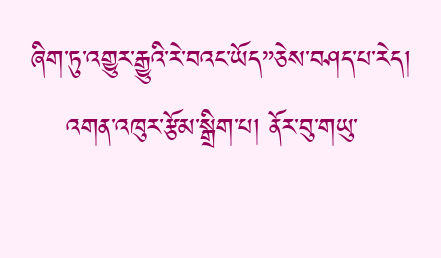ཞིག་ཏུ་འགྱུར་རྒྱུའི་རེ་བའང་ཡོད”ཅེས་བཤད་པ་རེད།
    འགན་འཁུར་རྩོམ་སྒྲིག་པ། ནོར་བུ་གཡུ་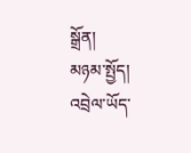སྒྲོན།
མཉམ་སྤྱོད།
འབྲེལ་ཡོད་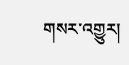གསར་འགྱུར།